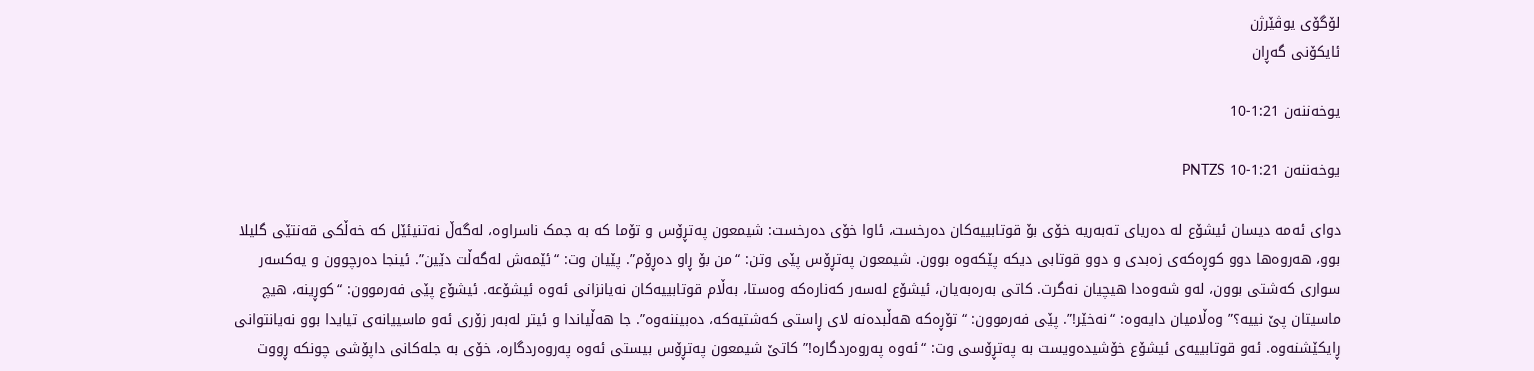لۆگۆی یوڤێرژن
ئایکۆنی گەڕان

یوخه‌ننه‌ن 1:21-10

یوخه‌ننه‌ن 1:21-10 PNTZS

دوای ئه‌مه‌ دیسان ئیشۆع له‌ ده‌ریای ته‌به‌ریه‌ خۆی بۆ قوتابییه‌كان ده‌رخست، ئاوا خۆی ده‌رخست: شیمعون په‌تڕۆس و تۆما كه‌ به‌ جمک ناسراوه‌، له‌گه‌ڵ نه‌تنیئێل كه‌ خه‌ڵكی قه‌نتێی گلیلا بوو، هه‌روه‌ها دوو كوڕه‌كه‌ی زه‌بدی و دوو قوتابی دیكه‌ پێكه‌وه‌ بوون. شیمعون په‌تڕۆس پێی وتن: “من بۆ ڕاو ده‌ڕۆم”. پێیان وت: “ئێمه‌ش له‌گه‌ڵت دێین”. ئینجا ده‌رچوون و یه‌كسه‌ر سواری كه‌شتی بوون، له‌و شه‌وه‌دا هیچیان نه‌گرت. كاتی به‌ره‌به‌یان، ئیشۆع له‌سه‌ر كه‌ناره‌كه‌ وه‌ستا، به‌ڵام قوتابییه‌كان نه‌یانزانی ئه‌وه‌ ئیشۆعه‌. ئیشۆع پێی فه‌رموون: “كوڕینه‌، هیچ ماسیتان پێ نییه‌؟” وه‌ڵامیان دایه‌وه‌: “نه‌خێر!”. پێی فه‌رموون: “تۆڕه‌كه‌ هه‌ڵبده‌نه‌ لای ڕاستی كه‌شتیه‌كه‌، ده‌بیننه‌وه‌”. جا هه‌ڵیاندا و ئیتر له‌به‌ر زۆری ئه‌و ماسییانه‌ی تیایدا بوو نه‌یانتوانی ڕایكێشنه‌وه‌. ئه‌و قوتابییه‌ی ئیشۆع خۆشیده‌ویست به‌ په‌تڕۆسی وت: “ئه‌وه‌ په‌روه‌ردگاره‌!” كاتێ شیمعون په‌تڕۆس بیستی ئه‌وه‌ په‌روه‌ردگاره‌، خۆی به‌ جله‌كانی داپۆشی چونكه‌ ڕووت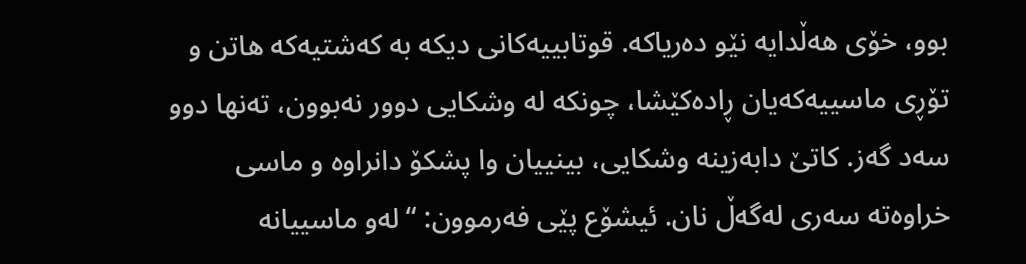بوو، خۆی هه‌ڵدایه‌ نێو ده‌ریاكه‌. قوتابییه‌كانی دیكه‌ به‌ كه‌شتیه‌كه‌ هاتن و تۆڕی ماسییه‌كه‌یان ڕاده‌كێشا، چونكه‌ له‌ وشكایی دوور نه‌بوون، ته‌نها دوو سه‌د گه‌ز. كاتێ دابه‌زینه‌ وشكایی، بینییان وا پشكۆ دانراوه‌ و ماسی خراوه‌ته‌ سه‌ری له‌گه‌ڵ نان. ئیشۆع پێی فه‌رموون: “له‌و ماسییانه‌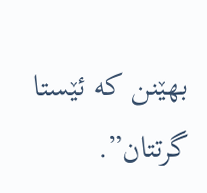بهێنن كه‌ ئێستا گرتتان”.